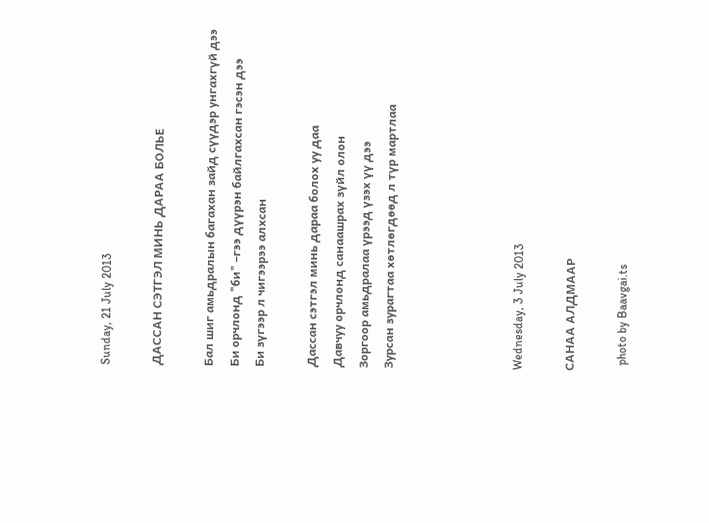Sunday, 21 July 2013

ДАССАН СЭТГЭЛ МИНЬ ДАРАА БОЛЬЕ

Бал шиг амьдралын багахан зайд сүүдэр унгахгүй дээ
Би орчлонд "би" –гээ дүүрэн байлгахсан гэсэн дээ
Би зүгээр л чигээрээ алхсан

Дассан сэтгэл минь дараа болох уу даа
Давчуу орчлонд санаашрах зүйл олон
Зоргоор амьдралаа үрээд үзэх үү дээ
Зурсан зурагтаа хөтлөгдөөд л түр мартлаа




Wednesday, 3 July 2013

CАНАА АЛДМААР

  photo by Baavgai.ts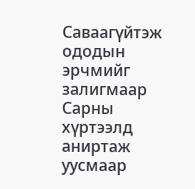Саваагүйтэж ододын эрчмийг залигмаар
Сарны хүртээлд аниртаж уусмаар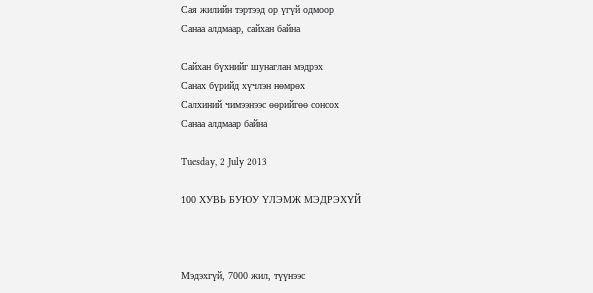Сая жилийн тэртээд ор үгүй одмоор
Санаа алдмаар, сайхан байна

Сайхан бүхнийг шунаглан мэдрэх
Санах бүрийд хүчлэн нөмрөх
Салхиний чимээнээс өөрийгөө сонсох
Санаа алдмаар байна

Tuesday, 2 July 2013

100 ХУВЬ БУЮУ ҮЛЭМЖ МЭДРЭХҮЙ



Мэдэхгүй, 7000 жил, түүнээс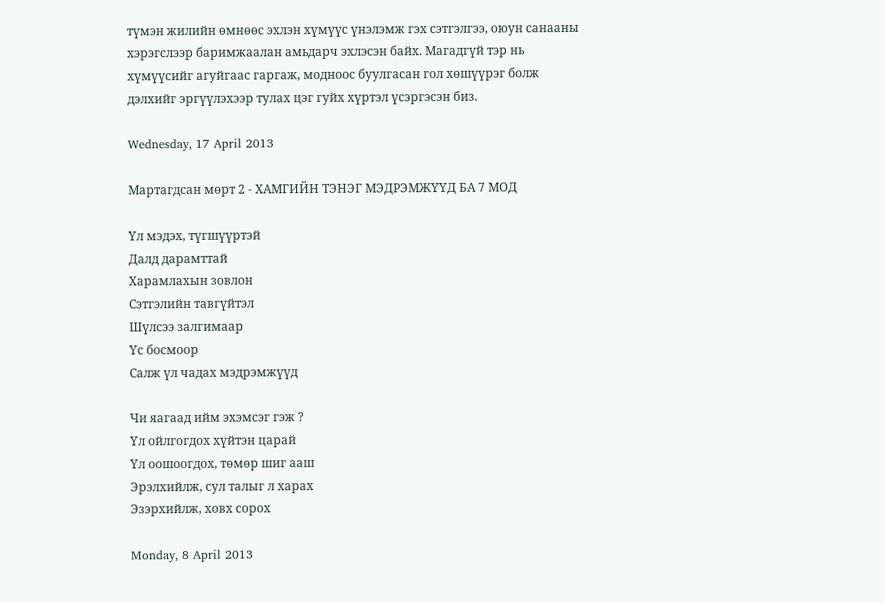түмэн жилийн өмнөөс эхлэн хүмүүс үнэлэмж гэх сэтгэлгээ, оюун санааны хэрэгслээр баримжаалан амьдарч эхлэсэн байх. Магадгүй тэр нь хүмүүсийг агуйгаас гаргаж, модноос буулгасан гол хөшүүрэг болж дэлхийг эргүүлэхээр тулах цэг гуйх хүртэл үсэргэсэн биз.

Wednesday, 17 April 2013

Мартагдсан мөрт 2 - ХАМГИЙН ТЭНЭГ МЭДРЭМЖҮҮД БА 7 МОД

Үл мэдэх, түгшүүртэй
Далд дарамттай
Харамлахын зовлон
Сэтгэлийн тавгүйтэл
Шүлсээ залгимаар
Үс босмоор
Салж үл чадах мэдрэмжүүд

Чи яагаад ийм эхэмсэг гэж ?
Үл ойлгогдох хүйтэн царай
Үл оошоогдох, төмөр шиг ааш
Эрэлхийлж, сул талыг л харах
Эзэрхийлж, ховх сорох

Monday, 8 April 2013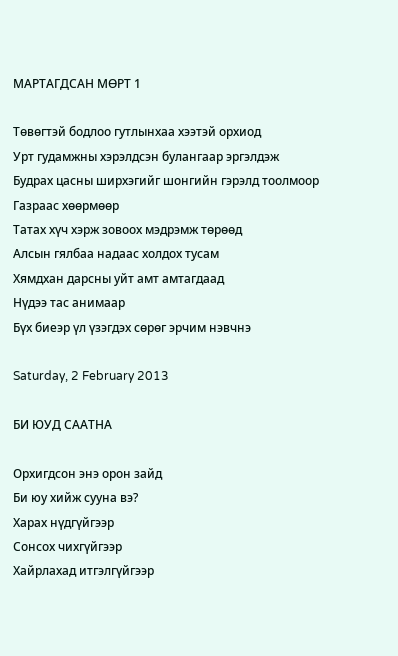МАРТАГДСАН МӨРТ 1

Төвөгтэй бодлоо гутлынхаа хээтэй орхиод
Урт гудамжны хэрэлдсэн булангаар эргэлдэж
Будрах цасны ширхэгийг шонгийн гэрэлд тоолмоор
Газраас хөөрмөөр
Татах хүч хэрж зовоох мэдрэмж төрөөд
Алсын гялбаа надаас холдох тусам
Хямдхан дарсны уйт амт амтагдаад
Нүдээ тас анимаар
Бүх биеэр үл үзэгдэх сөрөг эрчим нэвчнэ

Saturday, 2 February 2013

БИ ЮУД СААТНА

Орхигдсон энэ орон зайд
Би юу хийж сууна вэ?
Харах нүдгүйгээр
Сонсох чихгүйгээр
Хайрлахад итгэлгүйгээр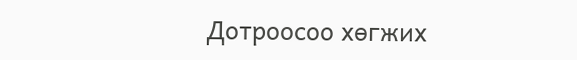Дотроосоо хөгжих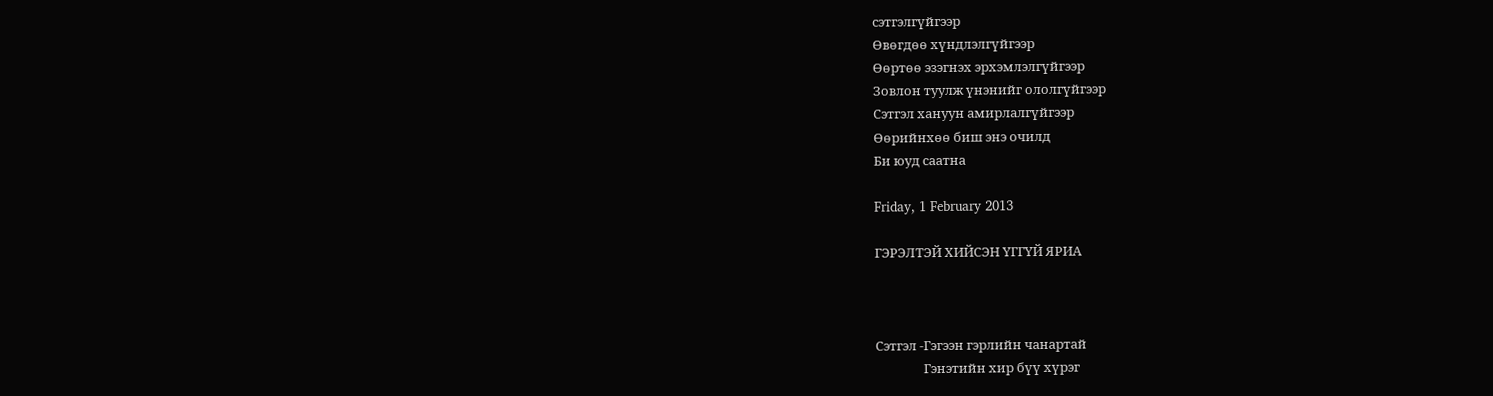сэтгэлгүйгээр
Өвөгдөө хүндлэлгүйгээр
Өөртөө эзэгнэх эрхэмлэлгүйгээр
Зовлон туулж үнэнийг ололгүйгээр
Сэтгэл хануун амирлалгүйгээр
Өөрийнхөө биш энэ очилд
Би юуд саатна

Friday, 1 February 2013

ГЭРЭЛТЭЙ ХИЙСЭН ҮГГҮЙ ЯРИА



Сэтгэл -Гэгээн гэрлийн чанартай
                Гэнэтийн хир бүү хүрэг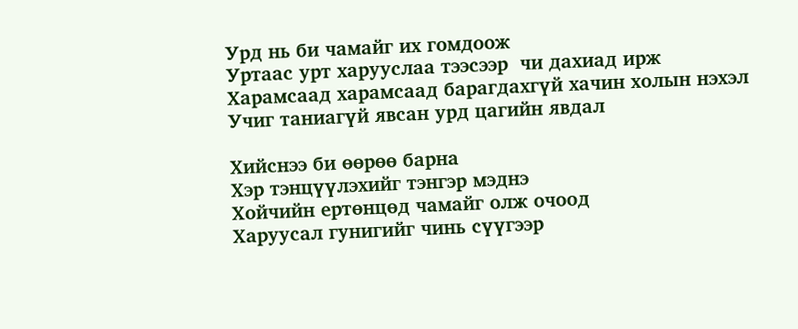Урд нь би чамайг их гомдоож
Уртаас урт харууслаа тээсээр  чи дахиад ирж
Харамсаад харамсаад барагдахгүй хачин холын нэхэл
Учиг таниагүй явсан урд цагийн явдал

Хийснээ би өөрөө барна
Хэр тэнцүүлэхийг тэнгэр мэднэ
Хойчийн ертөнцөд чамайг олж очоод
Харуусал гунигийг чинь сүүгээр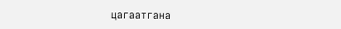цагаатгана